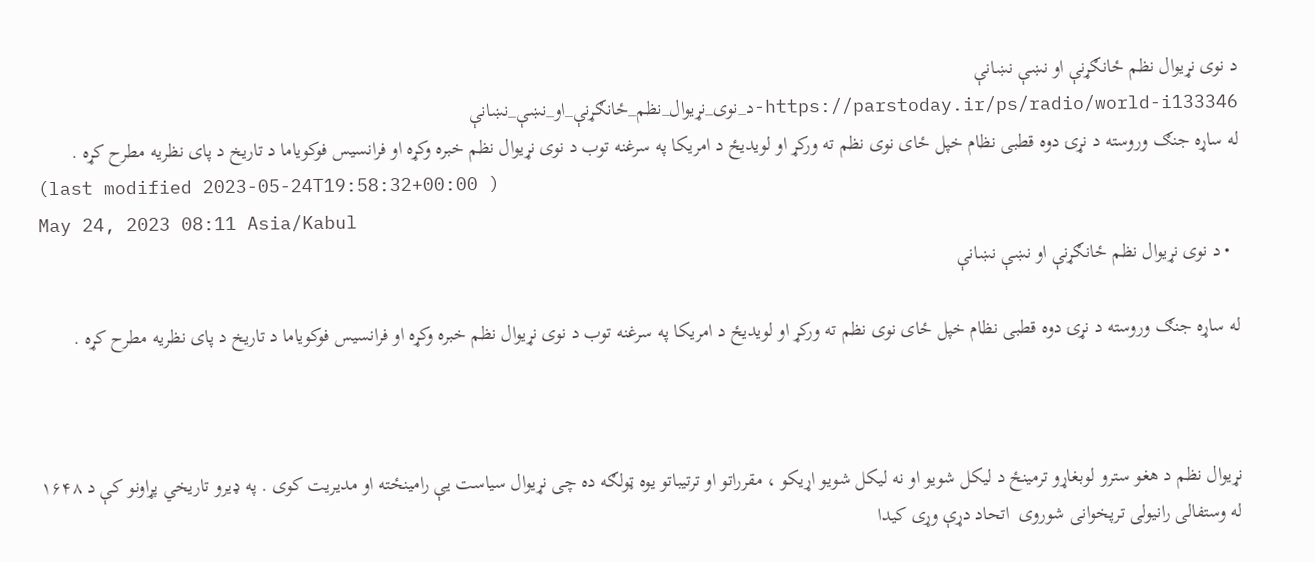د نوی نړیوال نظم ځانګړنې او نښې نښانې
https://parstoday.ir/ps/radio/world-i133346-د_نوی_نړیوال_نظم_ځانګړنې_او_نښې_نښانې
له ساړه جنګ وروسته د نړۍ دوه قطبی نظام خپل ځای نوی نظم ته ورکړ او لویدیځ د امریکا په سرغنه توب د نوی نړیوال نظم خبره وکړه او فرانسیس فوکویاما د تاریخ د پای نظریه مطرح کړه .
(last modified 2023-05-24T19:58:32+00:00 )
May 24, 2023 08:11 Asia/Kabul
  • د نوی نړیوال نظم ځانګړنې او نښې نښانې

له ساړه جنګ وروسته د نړۍ دوه قطبی نظام خپل ځای نوی نظم ته ورکړ او لویدیځ د امریکا په سرغنه توب د نوی نړیوال نظم خبره وکړه او فرانسیس فوکویاما د تاریخ د پای نظریه مطرح کړه .



نړیوال نظم د هغو سترو لوبغاړو ترمینځ د لیکل شویو او نه لیکل شویو اړیکو ، مقرراتو او ترتیباتو یوه ټولګه ده چی نړیوال سیاست یې رامینځته او مدیریت کوی . په ډیرو تاریخي پړاونو کې د ۱۶۴۸ له وستفالی رانیولی ترپخوانی شوروی  اتحاد دړې وړی کیدا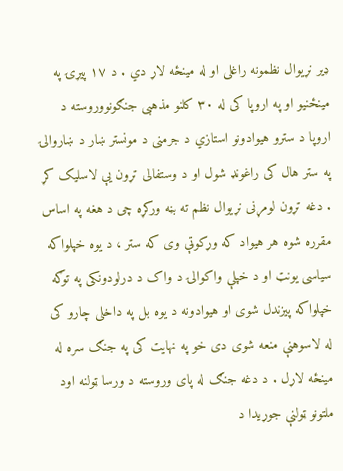ډیر نړیوال نظمونه راغلی او له مینځه لاړ دي . د ۱۷ پیړۍ په مینځنیو او په اروپا کی له ۳۰ کلنو مذهبی جنګونووروسته د اروپا د سترو هیوادونو استازي د جرمنی د مونستر ښار د ښاروالۍ په ستر هال کی راغونډ شول او د وستفالی تړون یې لاسلیک کړ . دغه تړون لومړنی نړیوال نظم ته بڼه ورکړه چی د هغه په اساس مقرره شوه هر هیواد که وړکوټې وی که ستر ، د یوه خپلواکه سیاسی یونټ او د خپلې واکوالۍ د واک د درلودونکی په توګه خپلواکه پیزندل شوی او هیوادونه د یوه بل په داخلی چارو کی له لاسوهنې منعه شوی دی خو په نهایت کی په جنګ سره له مینځه لاړل . د دغه جنګ له پای وروسته د ورسا ټولنه اود ملتونو ټولنې جوړیدا د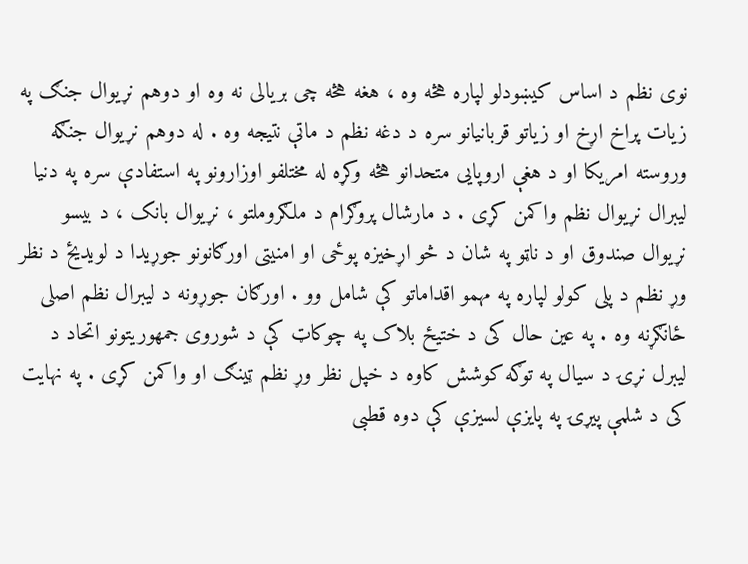نوی نظم د اساس کیښودلو لپاره هڅه وه ، هغه هڅه چی بریالی نه وه او دوهم نړیوال جنګ په زیات پراخ اړخ او زیاتو قربانیانو سره د دغه نظم د ماتې نتیجه وه . له دوهم نړیوال جنګه وروسته امریکا او د هغې اروپایی متحدانو هڅه وکړه له مختلفو اوزارونو په استفادې سره په دنیا لیبرال نړیوال نظم واکمن کړی . د مارشال پروګرام د ملګروملتو ، نړیوال بانک ، د بیسو نړیوال صندوق او د ناټو په شان د څو اړخیزه پوځی او امنیتی اورګانونو جوړیدا د لویدیځ د نظر وړ نظم د پلی کولو لپاره په مهمو اقداماتو کې شامل وو . اورګان جوړونه د لیبرال نظم اصلی ځانګړنه وه . په عین حال کی د ختیځ بلاک په چوکاټ کې د شوروی جمهوریتونو اتحاد د لیبرل نړۍ د سیال په توګه کوشش کاوه د خپل نظر وړ نظم ټینګ او واکمن کړی . په نهایت کی د شلمې پیړۍ په پایزې لسیزې کې دوه قطبی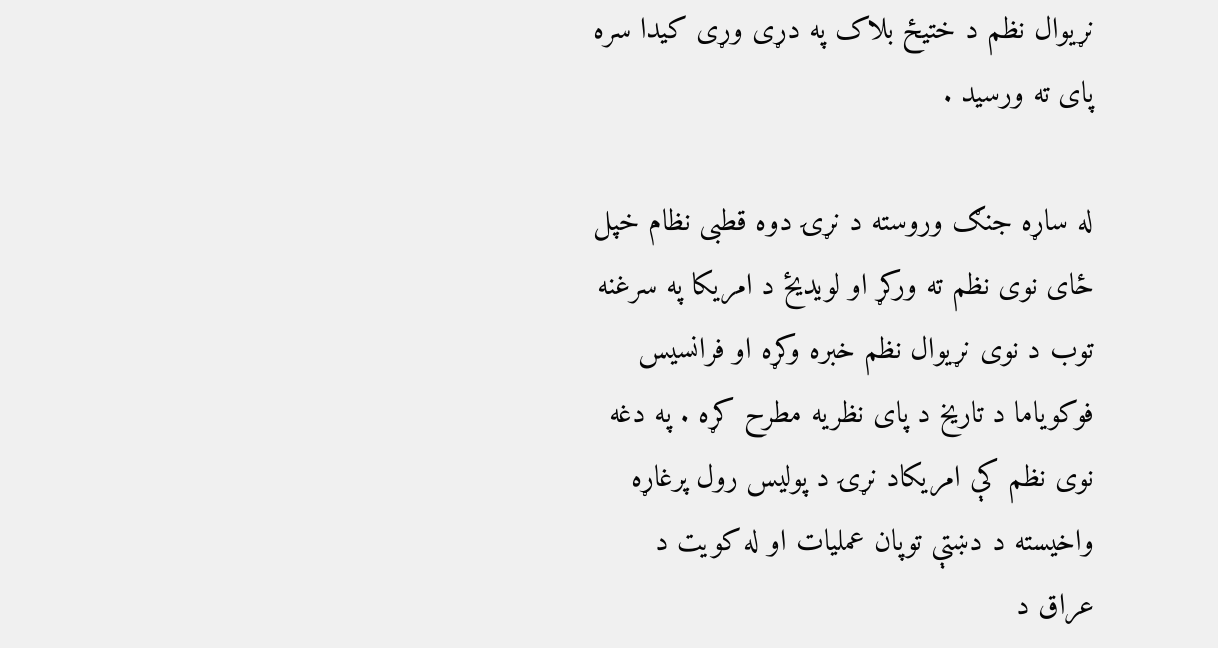نړیوال نظم د ختیځ بلاک په دړی وړی کیدا سره پای ته ورسید .

له ساړه جنګ وروسته د نړۍ دوه قطبی نظام خپل ځای نوی نظم ته ورکړ او لویدیځ د امریکا په سرغنه توب د نوی نړیوال نظم خبره وکړه او فرانسیس فوکویاما د تاریخ د پای نظریه مطرح کړه . په دغه نوی نظم کې امریکاد نړۍ د پولیس رول پرغاړه واخیسته د دښتې توپان عملیات او له کویت د عراق د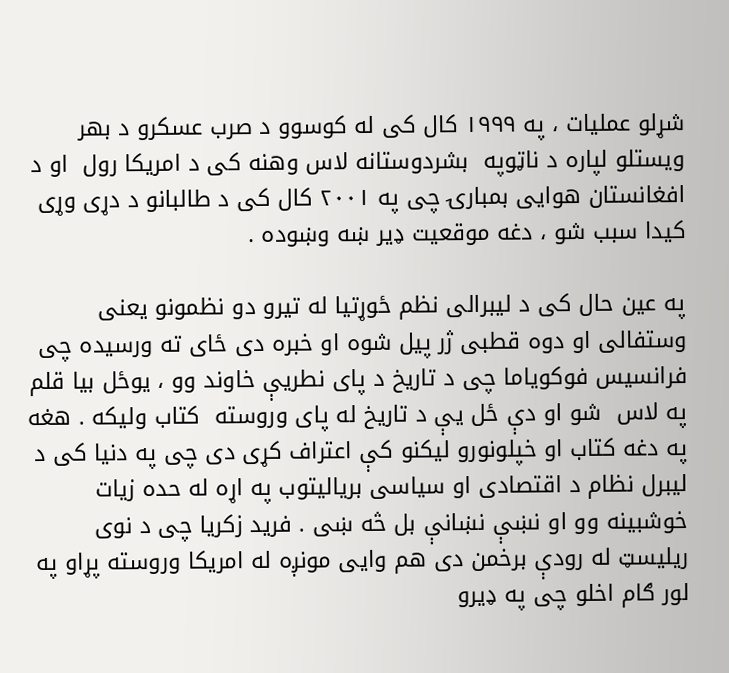شړلو عملیات ، په ۱۹۹۹ کال کی له کوسوو د صرب عسکرو د بهر ویستلو لپاره د ناټوپه  بشردوستانه لاس وهنه کی د امریکا رول  او د افغانستان هوایی بمبارۍ چی په ۲۰۰۱ کال کی د طالبانو د دړی وړی کیدا سبب شو ، دغه موقعیت ډیر ښه وښوده .

په عین حال کی د لیبرالی نظم ځوړتیا له تیرو دو نظمونو یعنی وستفالی او دوه قطبی ژر پیل شوه او خبره دی ځای ته ورسیده چی فرانسیس فوکویاما چی د تاریخ د پای نطریې خاوند وو ، یوځل بیا قلم په لاس  شو او دې ځل یې د تاریخ له پای وروسته  کتاب ولیکه . هغه په دغه کتاب او خپلونورو لیکنو کې اعتراف کړی دی چی په دنیا کی د لیبرل نظام د اقتصادی او سیاسی بریالیتوب په اړه له حده زیات خوشبینه وو او نښې نښانې بل څه ښی . فرید زکریا چی د نوی ریلیسټ له رودې برخمن دی هم وایی مونږه له امریکا وروسته پړاو په لور ګام اخلو چی په ډیرو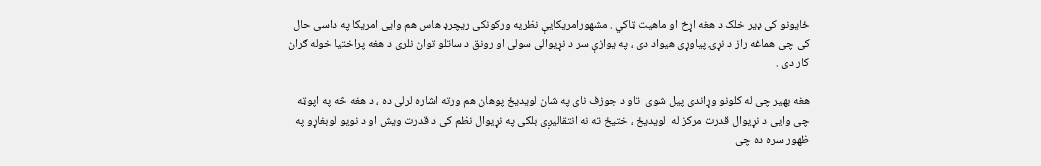ځایونو کی ډیر خلک د هغه اړخ او ماهیت ټاکي . مشهورامریکایې نظریه ورکونکی ریچرډ هاس هم وایی امریکا په داسی حال کی چی هماغه راز د نړۍ پیاوړی هیواد دی ، په یوازې سر د نړیوالی سولی او رونق د ساتلو توان نلری د هغه پراختیا خوله ګران کار دی .

هغه بهیر چی له کلونو وړاندی پیل شوی  تاو د جوزف نای په شان لویدیځ پوهان هم ورته اشاره لرلی ده ، د هغه څه په اپوټه چی وایی د نړیوال قدرت مرکز له  لویدیځ ، ختیځ ته نه انتقالیږی بلکی په نړیوال نظم کی د قدرت ویش او د نویو لوبغاړو په ظهور سره ده چی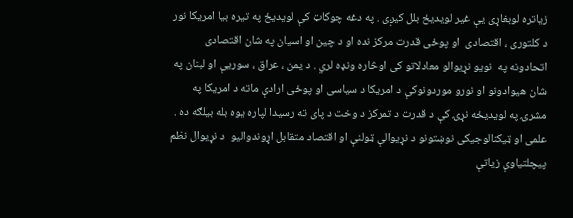زیاتره لوبغاړی یې غیر لویدیځ بلل کیږی . په دغه چوکاټ کې لویدیځ په تیره بیا امریکا نور د کلتوری ، اقتصادی  او پوځی قدرت مرکز نده او د چین او اسیان په شان اقتصادی اتحادونه په  نویو نړیوالو معادلاتو کی اوڅاره ونډه لري . د یمن ، عراق ، سوریې او لبنان په شان هیوادونو او نورو موردونوکې د امریکا د سیاسی او پوځی ارادې ماته د امریکا په مشرۍ په لویدیځه نړۍ کې د قدرت د تمرکز د وخت د پای ته رسیدا لپاره یوه بله بیلګه ده . علمی او ټیکنالوجیکی نوښتونو د نړیوالې ټولنې او اقتصاد متقابل اړوندوالیو  د نړیوال نظم پیچلتیاوې زیاتې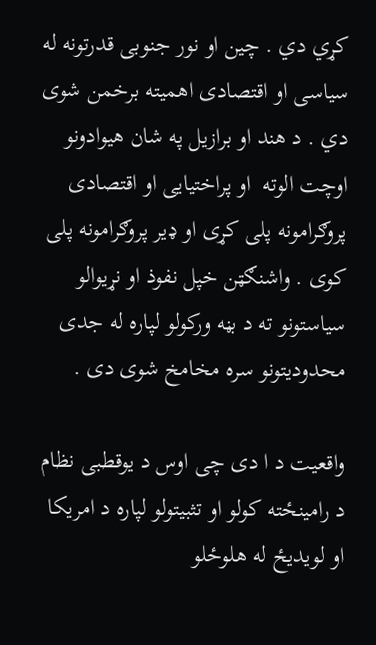کړي دي . چین او نور جنوبی قدرتونه له سیاسی او اقتصادی اهمیته برخمن شوی دي . د هند او برازیل په شان هیوادونو اوچت الوته  او پراختیایی او اقتصادی پروګرامونه پلی کړی او ډیر پروګرامونه پلی کوی . واشنګټن خپل نفوذ او نړیوالو سیاستونو ته د بڼه ورکولو لپاره له جدی محدودیتونو سره مخامخ شوی دی .

واقعیت د ا دی چی اوس د یوقطبی نظام د رامینځته کولو او تثبیتولو لپاره د امریکا او لویدیځ له هلوځلو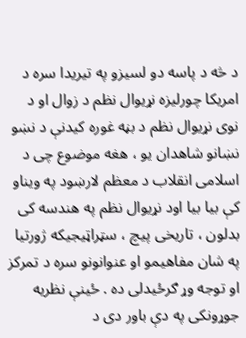د څه د پاسه دو لسیزو په تیریدا سره د امریکا چورلیزه نړیوال نظم د زوال او د نوی نړیوال نظم د بڼه غوره کیدنې د نښو نښانو شاهدان یو ، هغه موضوع چی د اسلامی انقلاب د معظم لارښود په ویناو کې بیا بیا اود نړیوال نظم په هندسه کی بدلون ، تاریخی پیچ ، سټراټیجیکه ژورتیا په شان مفاهیمو او عنوانونو سره د تمرکز او توجه وړ ګرځیدلی ده . ځینې نظریه جوړونکی په دې باور دی د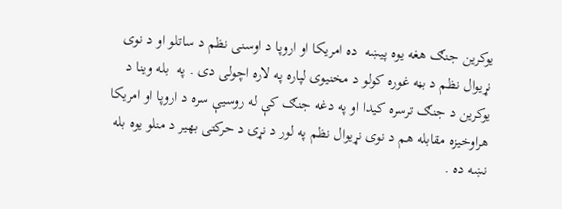یوکرین جنګ هغه یوه پیښه  ده امریکا او اروپا د اوسنی نظم د ساتلو او د نوی نړیوال نظم د بڼه غوره کولو د مخنیوی لپاره په لاره اچولی دی . په  بله وینا د یوکرین د جنګ ترسره کیدا او په دغه جنګ کې له روسیې سره د اروپا او امریکا هراوخیزه مقابله هم د نوی نړیوال نظم په لور د نړۍ د حرکتی بهیر د منلو یوه بله نښه ده .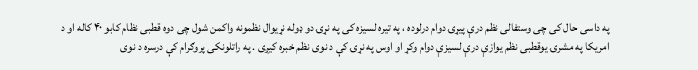په داسی حال کی چی وستفالی نظم درې پیړۍ دوام درلوده ، په تیره لسیزه کی په نړۍ دو ډوله نړیوال نظمونه واکمن شول چی دوه قطبی نظام کابو ۴۰ کاله او د امریکا په مشرۍ یوقطبی نظم یوازې درې لسیزې دوام وکړ او اوس په نړۍ کې د نوی نظم خبره کیږی . په راتلونکی پروګرام کې درسره د نوی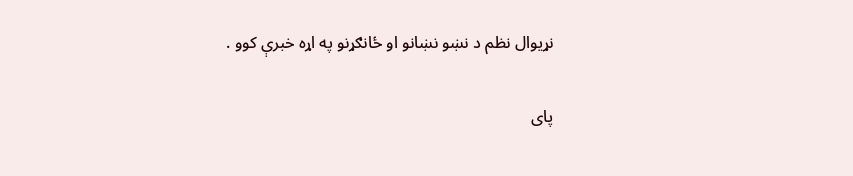نړیوال نظم د نښو نښانو او ځانګړنو په اړه خبرې کوو .

پای